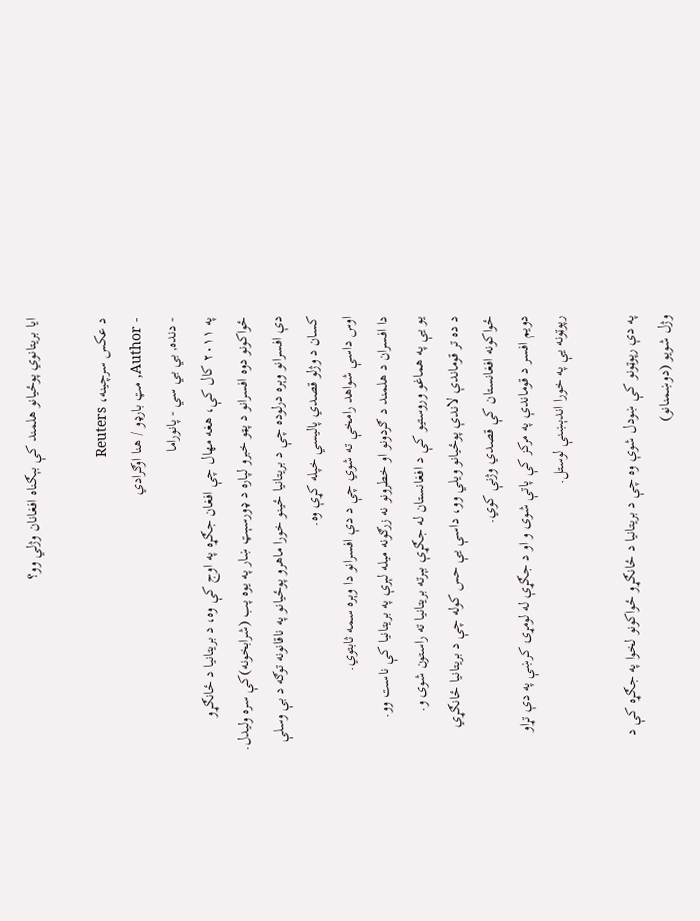ایا بریتانوي پوځیانو هلمند کې بېګناه افغانان وژلي وو؟

د عکس سرچینه، Reuters
- Author, مټ بارډو / هنا اوګرادي
- دنده, بي بي سي - پانوراما
په ۲۰۱۱ کال کې، هغه مهال چې افغان جګړه په اوج کې وه، د بریتانیا د ځانګړو ځواکونو دوه افسرانو د پټو خبرو لپاره د ډورسېټ ښار په یوه پب (شرابخونه)کې سره ولیدل.
دې افسرانو وېره درلوده چې د بریتانیا ځینو خورا ماهرو پوځیانو په ناقانونه توګه د بې وسلې کسان د وژلو قصدي پالیسي خپله کړې وه.
اوس داسې شواهد رامخې ته شوي چې د دې افسرانو دا وېره سمه ثابتوي.
دا افسران د هلمند د ګردونو او خطرونو نه زرګونه میله لېرې په بریتانیا کې ناست وو.
یو یې په هماغو وروستیو کې د افغانستان له جګړې بېرته بریتانیا ته راستون شوی و.
د ده تر قوماندې لاندې پوځیانو ویلي وو، داسې یې حس کوله چې د بریتانیا ځانګړي ځواکونه افغانستان کې قصدي وژنې کوي.
دویم افسر د قوماندې په مرکز کې پاتې شوی و او د جګړې له لومړۍ کرښې په دې تړاو رپوټونه یې په خورا اندېښنې لوستل.

په دې رپوټونو کې ښودل شوې وه چې د بریتانیا د ځانګړو ځواکونو لخوا په جګړه کې د وژل شویو (دوښمنانو)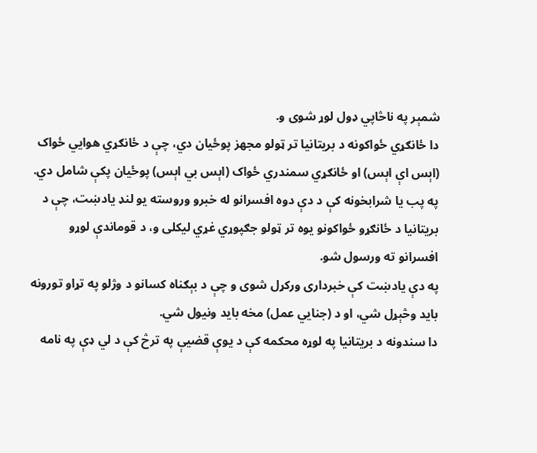شمېر په ناڅاپي ډول لوړ شوی و.
دا ځانګړي ځواکونه د بریتانیا تر ټولو مجهز پوځیان دي، چې د ځانګړي هوایي ځواک (اېس اې اېس) او ځانګړي سمندري ځواک (اېس بي اېس) پوځیان پکې شامل دي.
په پب یا شرابخونه کې د دې دوه افسرانو له خبرو وروسته یو لنډ یادښت، چې د بریتانیا د ځانګړو ځواکونو یوه تر ټولو جګپوړي غړي لیکلی و، د قوماندې لوړو افسرانو ته ورسول شو.
په دې یادښت کې خبرداری ورکړل شوی و چې د بېګناه کسانو د وژلو په تړاو تورونه باید وڅېړل شي، او د (جنایي عمل) مخه باید ونیول شي.
دا سندونه د بریتانیا په لوړه محکمه کې د یوې قضیې په ترڅ کې د لي ډې په نامه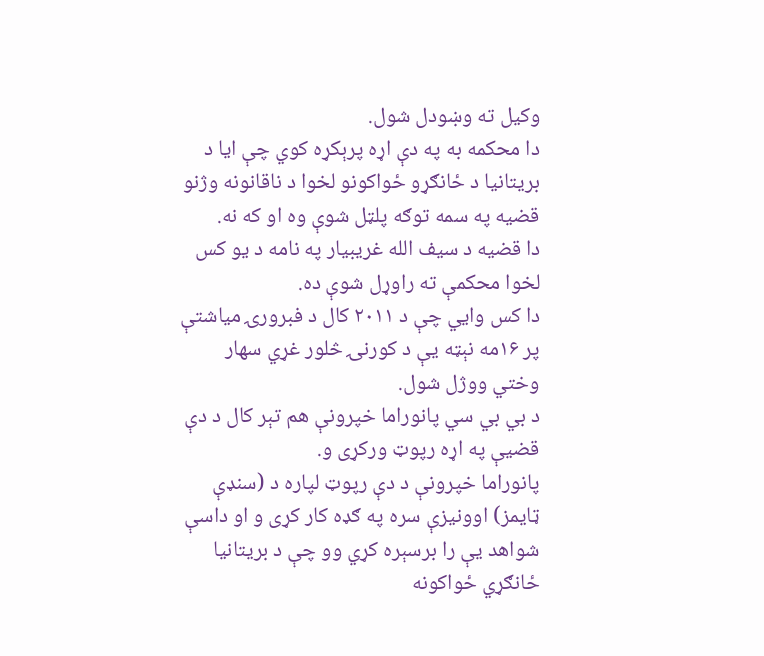وکیل ته وښودل شول.
دا محکمه به په دې اړه پرېکړه کوي چې ایا د بریتانیا د ځانګړو ځواکونو لخوا د ناقانونه وژنو قضیه په سمه توګه پلټل شوې وه او که نه.
دا قضیه د سیف الله غریبیار په نامه د یو کس لخوا محکمې ته راوړل شوې ده.
دا کس وایي چې د ۲۰۱۱ کال د فبرورۍ میاشتې پر ۱۶مه نېټه یې د کورنۍ څلور غړي سهار وختي ووژل شول.
د بي بي سي پانوراما خپرونې هم تېر کال د دې قضیې په اړه رپوټ ورکړی و.
پانوراما خپرونې د دې رپوټ لپاره د (سنډې ټایمز) اوونیزې سره په ګډه کار کړی و او داسې شواهد یې را برسېره کړي وو چې د بریتانیا ځانګړي ځواکونه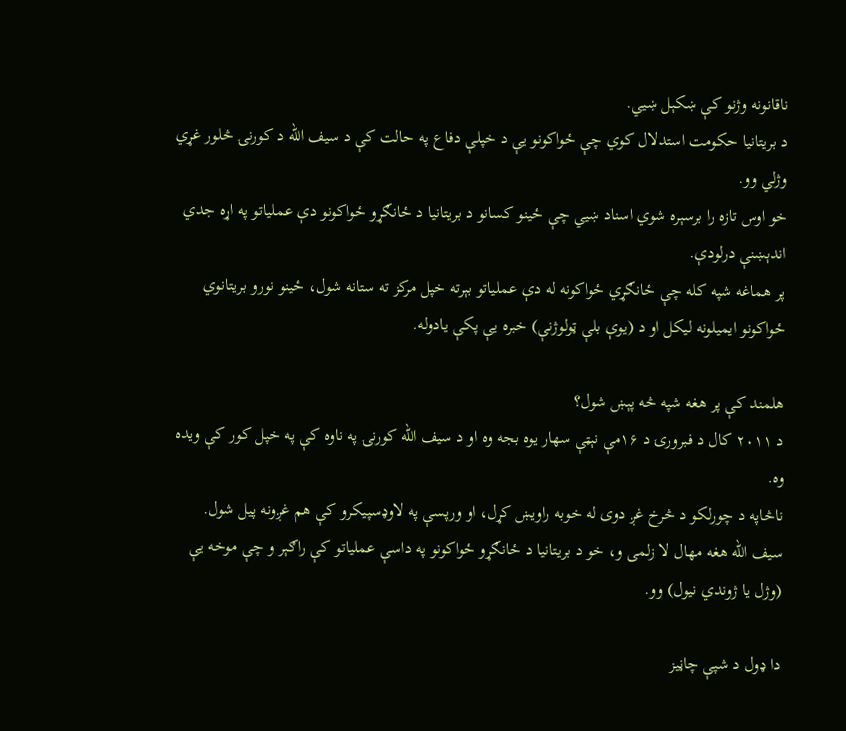ناقانونه وژنو کې ښکېل ښیي.
د بریتانیا حکومت استدلال کوي چې ځواکونو یې د خپلې دفاع په حالت کې د سیف الله د کورنۍ څلور غړي وژلي وو.
خو اوس تازه را برسېره شوي اسناد ښیي چې ځینو کسانو د بریتانیا د ځانګړو ځواکونو دې عملیاتو په اړه جدي اندېښنې درلودې.
پر هماغه شپه کله چې ځانګړي ځواکونه له دې عملیاتو بېرته خپل مرکز ته ستانه شول، ځینو نورو بریتانوي ځواکونو ایمیلونه لیکل او د (یوې بلې ټولوژنې) خبره یې پکې یادوله.

هلمند کې پر هغه شپه څه پېښ شول؟
د ۲۰۱۱ کال د فبرورۍ د ۱۶مې نېټې سهار یوه بجه وه او د سیف الله کورنۍ په ناوه کې په خپل کور کې ویده وه.
ناڅاپه د چورلکو د څرخ غږ دوی له خوبه راویښ کړل، او ورپسې په لاوډسپیکرو کې هم غږونه پیل شول.
سیف الله هغه مهال لا زلمی و، خو د بریتانیا د ځانګړو ځواکونو په داسې عملیاتو کې راګېر و چې موخه یې (وژل یا ژوندي نیول) وو.

دا ډول د شپې چاڼیز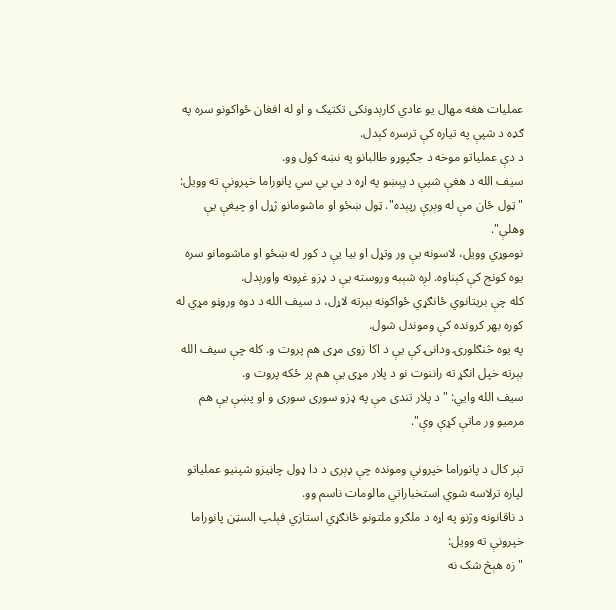عملیات هغه مهال یو عادي کارېدونکی تکتیک و او له افغان ځواکونو سره په ګډه د شپې په تیاره کې ترسره کېدل.
د دې عملیاتو موخه د جګپوړو طالبانو په نښه کول وو.
سیف الله د هغې شپې د پېښو په اړه د بي بي سي پانوراما خپرونې ته وویل:
"ټول ځان مې له وېرې رپېده". ټول ښځو او ماشومانو ژړل او چیغې یې وهلې".
نوموړي وویل، لاسونه یې ور وتړل او بیا یې د کور له ښځو او ماشومانو سره یوه کونج کې کېناوه. لږه شېبه وروسته یې د ډزو غږونه واورېدل.
کله چې بریتانوي ځانګړي ځواکونه بېرته لاړل، د سیف الله د دوه وروڼو مړي له کوره بهر کرونده کې وموندل شول.
په یوه څنګلورۍ ودانۍ کې یې د اکا زوی مړی هم پروت و. کله چې سیف الله بېرته خپل انګړ ته راننوت نو د پلار مړی یې هم پر ځکه پروت و.
سیف الله وایي: "د پلار تندی مې په ډزو سوری سوری و او پښې یې هم مرمیو ور ماتې کړې وې".

تېر کال د پانوراما خپرونې ومونده چې ډېری د دا ډول چاڼیزو شپنیو عملیاتو لپاره ترلاسه شوي استخباراتي مالومات ناسم وو.
د ناقانونه وژنو په اړه د ملګرو ملتونو ځانګړي استازي فېلپ السټن پانوراما خپرونې ته وویل:
"زه هېڅ شک نه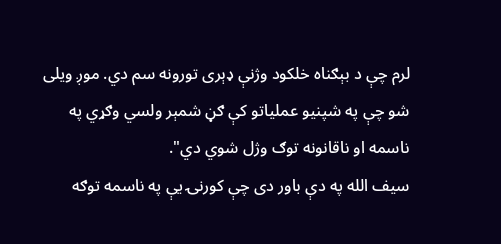لرم چې د بېګناه خلکود وژنې ډېری تورونه سم دي. موږ ویلی شو چې په شپنیو عملیاتو کې ګڼ شمېر ولسي وګړي په ناسمه او ناقانونه توګ وژل شوي دي".
سیف الله په دې باور دی چې کورنۍ یې په ناسمه توګه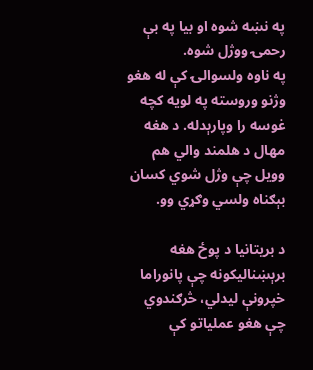په نښه شوه او بیا په بې رحمۍ ووژل شوه.
په ناوه ولسوالۍ کې له هغو وژنو وروسته په لویه کچه غوسه را وپارېدله. د هغه مهال د هلمند والي هم وویل چې وژل شوي کسان بېګناه ولسي وګړي وو.

د بریتانیا د پوځ هغه برېښنالیکونه چې پانوراما خپرونې لیدلي، څرګندوي چې هغو عملیاتو کې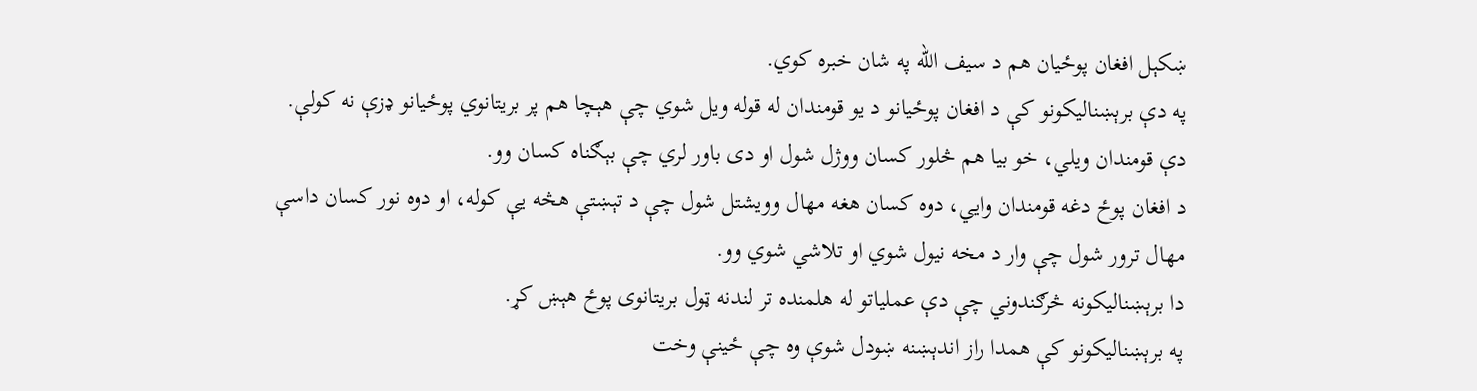ښکېل افغان پوځیان هم د سیف الله په شان خبره کوي.
په دې برېښنالیکونو کې د افغان پوځیانو د یو قومندان له قوله ویل شوي چې هېچا هم پر بریتانوي پوځیانو ډزې نه کولې.
دې قومندان ویلي، خو بیا هم څلور کسان ووژل شول او دی باور لري چې بېګناه کسان وو.
د افغان پوځ دغه قومندان وایي، دوه کسان هغه مهال وویشتل شول چې د تېښتې هڅه یې کوله، او دوه نور کسان داسې مهال ترور شول چې وار د مخه نیول شوي او تلاشي شوي وو.
دا برېښنالیکونه څرګندوني چې دې عملیاتو له هلمنده تر لندنه ټول بریتانوی پوځ هېښ کړ.
په برېښنالیکونو کې همدا راز اندېښنه ښودل شوې وه چې ځینې وخت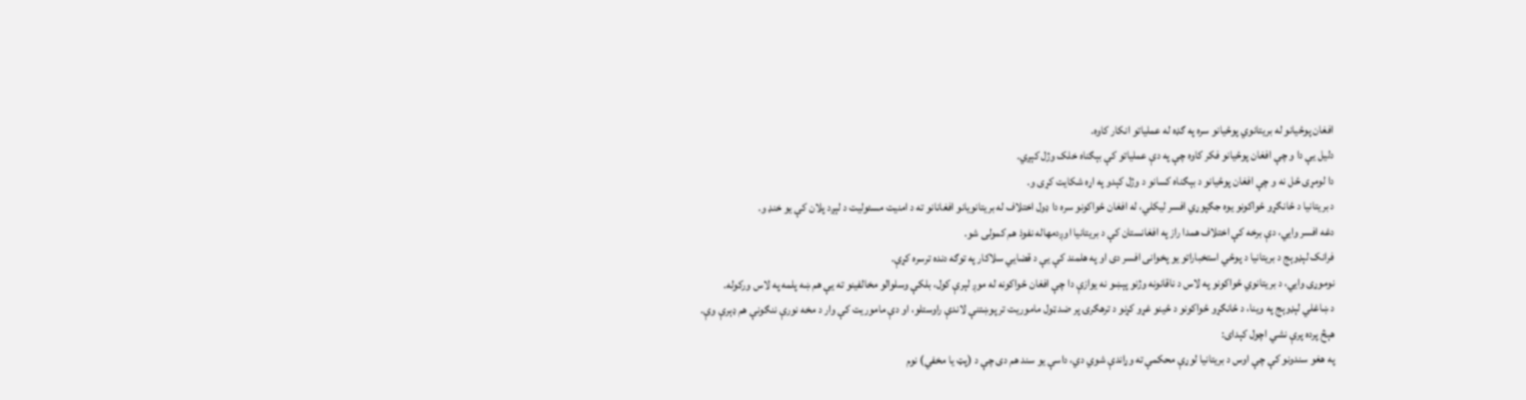افغان پوځیانو له بریتانوي پوځیانو سره په ګډه له عملیاتو انکار کاوه.
دلیل یې دا و چې افغان پوځیانو فکر کاوه چې په دې عملیاتو کې بېګناه خلک وژل کېږي.
دا لومړی ځل نه و چې افغان پوځیانو د بېګناه کسانو د وژل کېدو په اړه شکایت کړی و.
د بریتانیا د ځانګړو ځواکونو یوه جګپوړي افسر لیکلي، له افغان ځواکونو سره دا ډول اختلاف له بریتانویانو افغانانو ته د امنیت مسئولیت د لېږد پلان کې یو خنډ و.
دغه افسر وایي، دې برخه کې اختلاف همدا راز په افغانستان کې د بریتانیا اوږدمهاله نفوذ هم کمولی شو.
فرانک لېډوېج د بریتانیا د پوځي استخباراتو یو پخوانی افسر دی او په هلمند کې یې د قضایي سلاکار په توګه دنده ترسره کړې.
نوموړی وایي، د بریتانوي ځواکونو په لاس د ناقانونه وژنو پېښو نه یوازې دا چې افغان ځواکونه له موږ لېرې کول، بلکې وسلوالو مخالفینو ته یې هم ښه پلمه په لاس ورکوله.
د ښاغلي لېډوېج په وینا، د ځانګړو ځواکونو د ځینو غړو کړنو د ترهګرۍ پر ضد ټول ماموریت تر پوښتنې لاندې راوستلو، او دې ماموریت کې وار د مخه نورې ننګونې هم ډېرې وې.
هېڅ پرده پرې نشي اچول کېدای:
په هغو سندونو کې چې اوس د بریتانیا لوړې محکمې ته وړاندې شوي دي، داسې یو سند هم دی چې د (پټ یا مخفي) نوم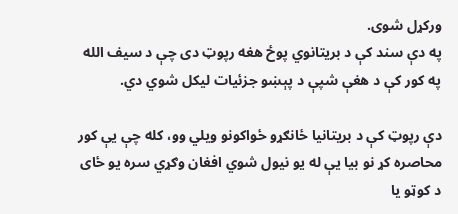ورکړل شوی.
په دې سند کې د بریتانوي پوځ هغه رپوټ دی چې د سیف الله په کور کې د هغې شپې د پېښو جزئیات لیکل شوي دي.

دې رپوټ کې د بریتانیا ځانګړو ځواکونو ویلي وو، کله چې یې کور محاصره کړ نو بیا یې له یو نیول شوي افغان وګړي سره یو ځای د کوټو یا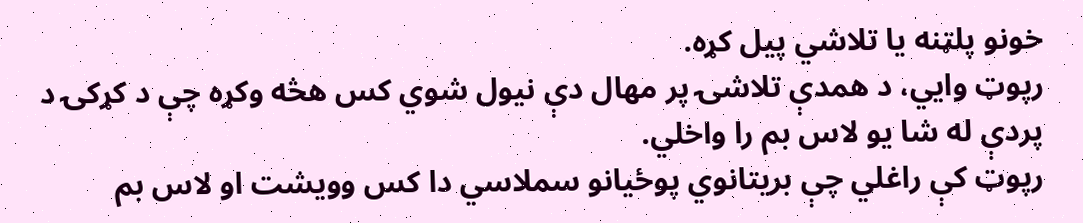خونو پلټنه یا تلاشي پیل کړه.
رپوټ وایي، د همدې تلاشۍ پر مهال دې نیول شوي کس هڅه وکړه چې د کړکۍ د پردې له شا یو لاس بم را واخلي.
رپوټ کې راغلي چې بریتانوي پوځیانو سملاسي دا کس وویشت او لاس بم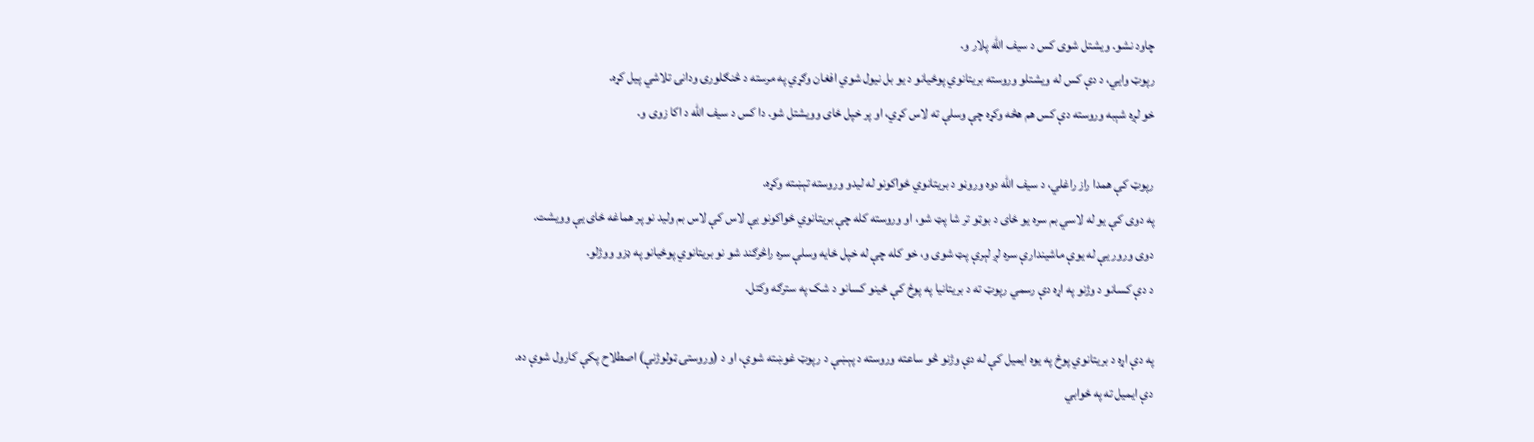چاود نشو. ویشتل شوی کس د سیف الله پلار و.
رپوټ وایي، د دې کس له ویشتلو وروسته بریتانوي پوځیانو د یو بل نیول شوي افغان وګړي په مرسته د څنګلورۍ ودانۍ تلاشي پیل کړه.
خو لږه شېبه وروسته دې کس هم هڅه وکړه چې وسلې ته لاس کړي، او پر خپل ځای وویشتل شو. دا کس د سیف الله د اکا زوی و.

رپوټ کې همدا راز راغلي، د سیف الله دوه وروڼو د بریتانوي ځواکونو له لیدو وروسته تېښته وکړه.
په دوی کې یو له لاسي بم سره یو ځای د بوټو تر شا پټ شو، او وروسته کله چې بریتانوي ځواکونو یې لاس کې لاس بم ولید نو پر هماغه ځای یې وویشت.
دوی ورور یې له یوې ماشیندارې سره لږ لېرې پټ شوی و، خو کله چې له خپل ځایه وسلې سره راڅرګند شو نو بریتانوي پوځیانو په ډزو ووژلو.
د دې کسانو د وژنو په اړه دې رسمي رپوټ ته د بریتانیا په پوځ کې ځینو کسانو د شک په سترګه وکتل.

په دې اړه د بریتانوي پوځ په یوه ایمیل کې له دې وژنو څو ساعته وروسته د پېښې د رپوټ غوښته شوې، او د (وروستۍ ټولوژنې) اصطلاح پکې کارول شوې ده.
دې ایمیل ته په ځوابي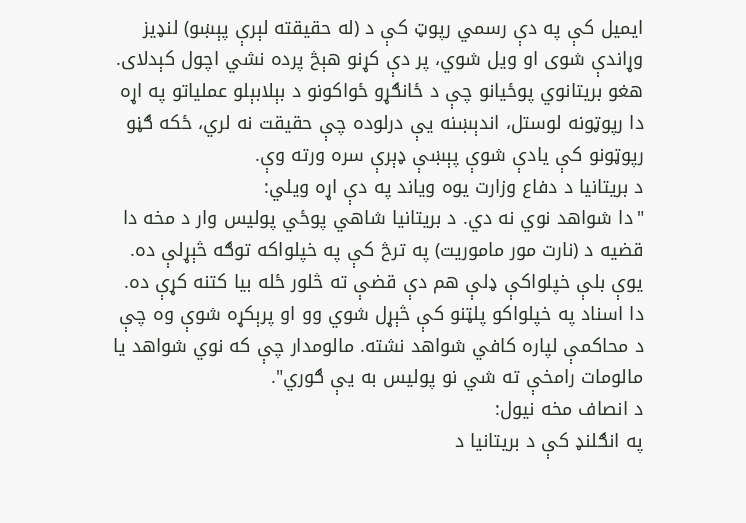ایمیل کې په دې رسمي رپوټ کې د (له حقیقته لېرې پېښو) لنډیز وړاندې شوی او ویل شوي، پر دې کړنو هېڅ پرده نشي اچول کېدلای.
هغو بریتانوي پوځیانو چې د ځانګړو ځواکونو د بېلابېلو عملیاتو په اړه دا رپوټونه لوستل، اندېښنه یې درلوده چې حقیقت نه لري، ځکه ګڼو رپوټونو کې یادې شوې پېښې ډېرې سره ورته وې.
د بریتانیا د دفاع وزارت یوه ویاند په دې اړه ویلي:
"دا شواهد نوي نه دي. د بریتانیا شاهي پوځي پولیس وار د مخه دا قضیه د (نارت مور ماموریت) په ترڅ کې په خپلواکه توګه څېړلې ده. یوې بلې خپلواکې ډلې هم دې قضې ته څلور ځله بیا کتنه کړې ده. دا اسناد په خپلواکو پلټنو کې څېړل شوي وو او پرېکړه شوې وه چې د محاکمې لپاره کافي شواهد نشته. مالومدار چې که نوي شواهد یا مالومات رامخې ته شي نو پولیس به یې ګوري".
د انصاف مخه نیول:
په انګلنډ کې د بریتانیا د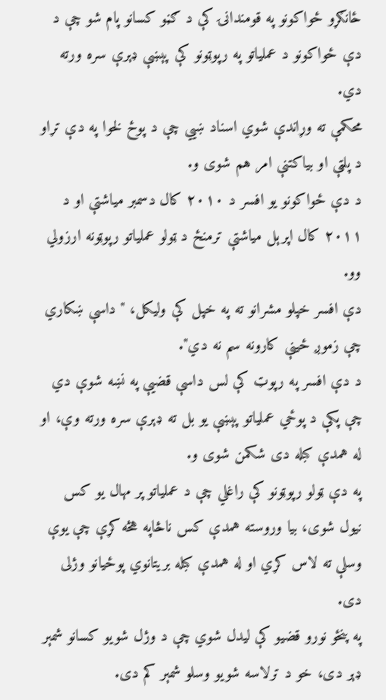ځانګړو ځواکونو په قومندانۍ کې د ګڼو کسانو پام شو چې د دې ځواکونو د عملیاتو په رپوټونو کې پېښې ډېرې سره ورته دي.
محکمې ته وړاندې شوي اسناد ښیي چې د پوځ لخوا په دې تړاو د پلټې او بیاکتنې امر هم شوی و.
د دې ځواکونو یو افسر د ۲۰۱۰ کال دسمبر میاشتې او د ۲۰۱۱ کال اپرېل میاشتې ترمنځ د ټولو عملیاتو رپوټونه ارزولي وو.
دې افسر خپلو مشرانو ته په خپل کې ولیکل، "داسې ښکاري چې زموږ ځینې کارونه سم نه دي".
د دې افسر په رپوټ کې لس داسې قضیې په نښه شوې دي چې پکې د پوځي عملیاتو پېښې یو بل ته ډېرې سره ورته وې، او له همدې کبله دی شکمن شوی و.
په دې ټولو رپوټونو کې راغلي چې د عملیاتو پر مهال یو کس نیول شوی، بیا وروسته همدې کس ناڅاپه هڅه کړې چې یوې وسلې ته لاس کړي او له همدې کبله بریتانوي پوځیانو وژلی دی.
په پنځو نورو قضیو کې لیدل شوي چې د وژل شویو کسانو شمېر ډېر دی، خو د ترلاسه شویو وسلو شمېر کم دی.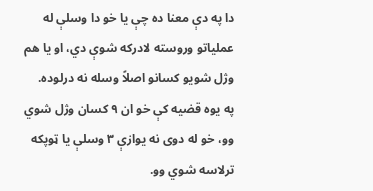دا په دې معنا ده چې یا خو دا وسلې له عملیاتو وروسته لادرکه شوې دي، او یا هم وژل شویو کسانو اصلاً وسله نه درلوده.
په یوه قضیه کې خو ان ۹ کسان وژل شوي وو، خو له دوی نه یوازې ۳ وسلې یا ټوپکه ترلاسه شوي وو.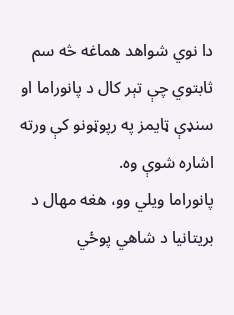دا نوي شواهد هماغه څه سم ثابتوي چې تېر کال د پانوراما او سنډې ټایمز په رپوټونو کې ورته اشاره شوې وه.
پانوراما ویلي وو، هغه مهال د بریتانیا د شاهي پوځي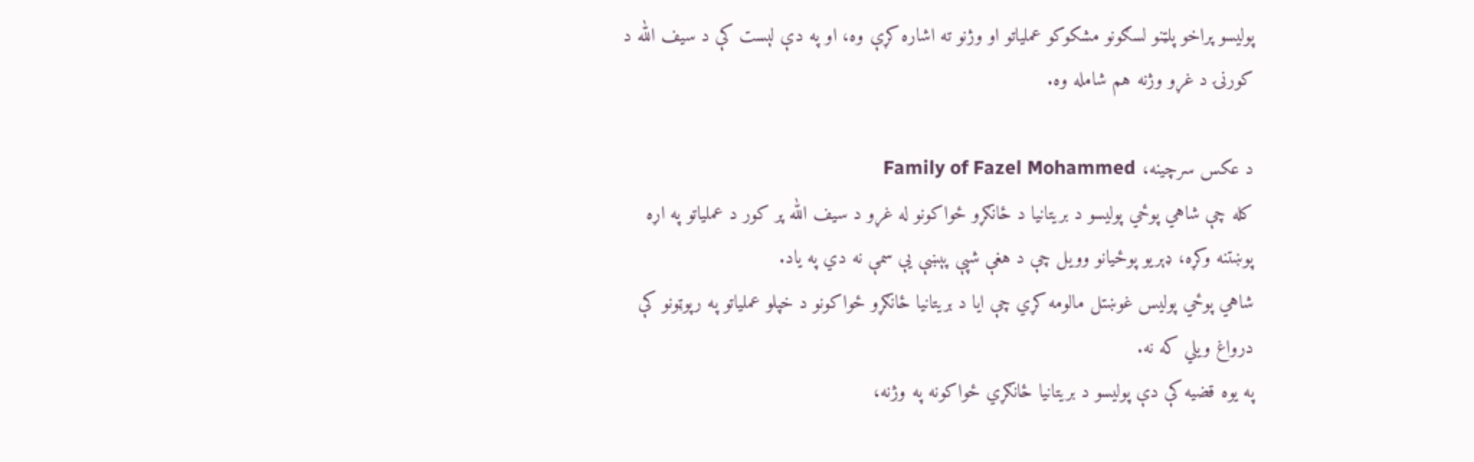پولیسو پراخو پلټنو لسګونو مشکوکو عملیاتو او وژنو ته اشاره کړې وه، او په دې لېست کې د سیف الله د کورنۍ د غړو وژنه هم شامله وه.

د عکس سرچینه، Family of Fazel Mohammed
کله چې شاهي پوځي پولیسو د بریتانیا د ځانګړو ځواکونو له غړو د سیف الله پر کور د عملیاتو په اړه پوښتنه وکړه، ډېریو پوځیانو وویل چې د هغې شپې پېښې یې سمې نه دي په یاد.
شاهي پوځي پولیس غوښتل مالومه کړي چې ایا د بریتانیا ځانګړو ځواکونو د خپلو عملیاتو په رپوټونو کې درواغ ویلي که نه.
په یوه قضیه کې دې پولیسو د بریتانیا ځانګړي ځواکونه په وژنه،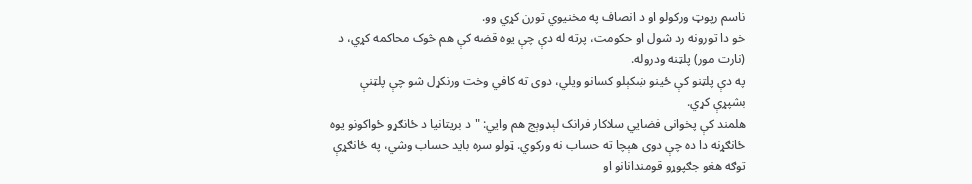ناسم رپوټ ورکولو او د انصاف په مخنیوي تورن کړي وو.
خو دا تورونه رد شول او حکومت، پرته له دې چې یوه قضه کې هم څوک محاکمه کړي، د (نارت مور) پلټنه ودروله.
په دې پلټنو کې ځینو ښکېلو کسانو ویلي، دوی ته کافي وخت ورنکړل شو چې پلټنې بشپړې کړي.
هلمند کې پخوانی فضایي سلاکار فرانک لېډوېج هم وایي: "د بریتانیا د ځانګړو ځواکونو یوه ځانګړنه دا ده چې دوی هېچا ته حساب نه ورکوي. ټولو سره باید حساب وشي، په ځانګړې توګه هغو جګپوړو قومندانانو او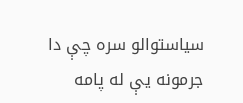سیاستوالو سره چې دا جرمونه یې له پامه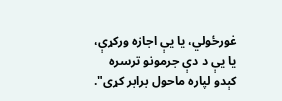غورځولي، یا یې اجازه ورکړې، یا یې د دې جرمونو ترسره کېدو لپاره ماحول برابر کړی".